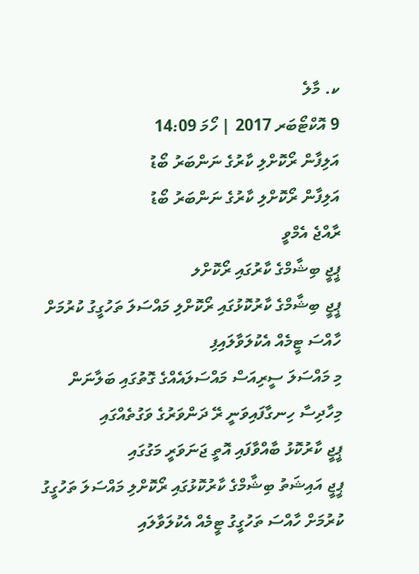ކ. މާލެ
9 އޮކްޓޯބަރ 2017 | ހޯމަ 14:09
އަލިފާން ރޯކޮށްލި ކާރުގެ ނަންބަރު ބޯޑު
އަލިފާން ރޯކޮށްލި ކާރުގެ ނަންބަރު ބޯޑު
ރާއްޖެ އެމްވީ
ޕީޖީ ބިޝާމްގެ ކާރުގައި ރޯކޮށްލ
ޕީޖީ ބިޝާމްގެ ކާރުކޮޅުގައި ރޯކޮށްލި މައްސަލަ ތަހުގީގު ކުރުމަށް ހާއްސަ ޓީމެއް އެކުލަވާލައިފި
މި މައްސަލަ ސީރިއަސް މައްސަލައެއްގެ ގޮތުގައި ބަލާނަން
މިހާދިސާ ހިނގާފައިވަނީ ރޭ ދަންވަރުގެ ވަގުތެއްގައި
ޕީޖީ ކާރުކޮޅު ބާއްވާފައި އޮތީ ޖަނަވަރީ މަގުގައި
ޕީޖީ އައިޝަތު ބިޝާމްގެ ކާރުކޮޅުގައި ރޯކޮށްލި މައްސަލަ ތަހުގީގު ކުރުމަށް ހާއްސަ ތަހުގީގު ޓީމެއް އެކުލަވާލައި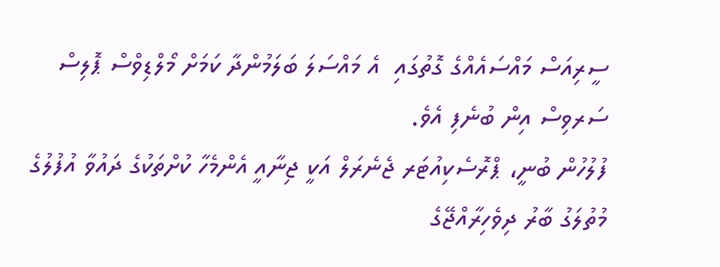ސީރިއަސް މައްސައެއްގެ ގޮތުގައި  އެ މައްސަލަ ބަލަމުންދާ ކަމަށް މޯލްޑިވްސް ޕޮލިސް ސަރވިސް އިން ބުނެފި އެވެ.
ފުލުހުން ބުނީ، ޕްރޮސެކިއުޓަރ ޖެނެރަލް އަކީ ޖިނާއީ އެންމެހާ ކުށްތަކުގެ ދައުވާ އުފުލުގެ މުތުލަގު ބާރު ދިވެހިރާއްޖޭގެ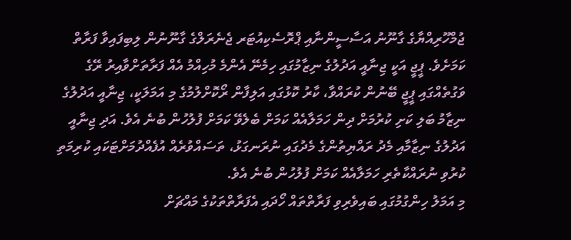ޖުމްހޫރިއްޔާގެ ގާނޫނު އަސާސީންނާއި ޕްރޮސެކިއުޓަރ ޖެނެރަލްގެ ގާނޫނުން ލިބިފައިވާ ފަރާތް ކަމަށެވެ. ޕީޖީ އަކީ ޖިނާއީ އަދުލުގެ ނިޒާމުގައި ހިމެނޭ އެންމެ މުހިއްމު އެއް ފަރާތަށްވާއިރު ރޭގެ ވަގުތެއްގައި ޕީޖީ ބޭނުން ކުރައްވާ، ކާރު ކޮޅުގައި އަލިފާން ރޯކޮށްލުމުގެ މި އަމަލަކީ، ޖިނާއީ އަދުލުގެ ނިޒާމު ބަލި ކަށި ކުރުމަށް ދިން ހަމަލާއެއް ކަމަށް ބެލެވޭ ކަމަށް ފުލުހުން ބުނެ އެވެ. އަދި ޖިނާއީ އަދުލުގެ ނިޒާމާއި މެދު ރައްޔިތުންގެ މެދުގައި ނުރަނގަޅު، ތަސައްވުރެއް އުފެއްދުމަށްޓަކައި ކުރިމަތި ކުރުވި ނުރައްކާތެރި ހަމަލާއެއް ކަމަށް ފުލުހުން ބުނެ އެވެ.
މި އަމަލު ހިންގުމުގައި ބައިވެރިވި ފަރާތްތައް ހޯދައި އެފަރާތްތަކުގެ މައްޗަށް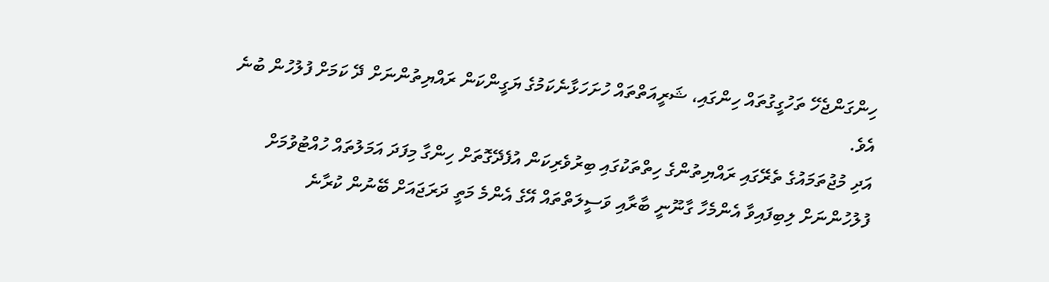ހިންގަންޖެހޭ ތަހުގީގުތައް ހިންގައި، ޝަރީއަތްތައް ހުށަހަޅާނެކަމުގެ ޔަގީންކަން ރައްޔިތުންނަށް ދޭ ކަމަށް ފުލުހުން ބުނެ އެވެ.
އަދި މުޖުތަމައުގެ ތެރޭގައި ރައްޔިތުންގެ ހިތްތަކުގައި ބިރުވެރިކަން އުފެދޭގޮތަށް ހިންގާ މިފަދަ އަމަލުތައް ހުއްޓުވުމަށް ފުލުހުންނަށް ލިބިފައިވާ އެންމެހާ ގާނޫނީ ބާރާއި ވަސީލަތްތައް އޭގެ އެންމެ މަތީ ދަރަޖައަށް ބޭނުން ކުރާނެ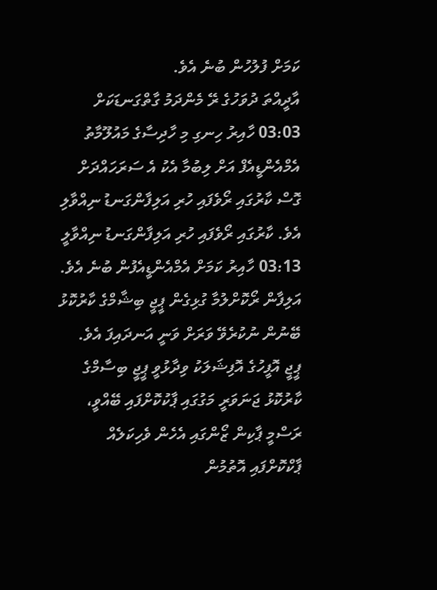ކަމަށް ފުލުހުން ބުނެ އެވެ.
އާދީއްތަ ދުވަހުގެ ރޭ މެންދަމު ގާތްގަނޑަކަށް 03:03 ހާއިރު ހިނގި މި ހާދިސާގެ މައުލޫމާތު  އެމްއެންޑީއެފް އަށް ލިބުމާ އެކު އެ ސަރަހައްދަށް ގޮސް ކާރުގައި ރޯވެފައި ހުރި އަލިފާންގަނޑު ނިއްވާލި އެވެ. ކާރުގައި ރޯވެފައި ހުރި އަލިފާންގަނޑު ނިއްވާލީ 03:13 ހާއިރު ކަމަށް އެމްއެންޑީއެފުން ބުނެ އެވެ.
އަލިފާން ރޯކޮށްލުމާ ގުޅިގެން ޕީޖީ ބިޝާމްގެ ކާރުކޮޅު ބޭނުން ނުކުރެވޭ ވަރަށް ވަނީ އަނދައިފަ އެވެ.
ޕީޖީ އޮފީހުގެ އޮފިޝަލަކު ވިދާޅުވީ ޕީޖީ ބިސާމްގެ ކާރުކޮޅު ޖަނަވަރީ މަގުގައި ޕާކުކޮށްފައި ބޭއްވީ، ރަސްމީ ޕާކިން ޒޯންގައި އެހެން ވެހިކަލެއް ޕާކްކޮށްފައި އޮތުމުން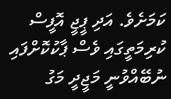ކަމަށެވެ. އަދި ޕީޖީ އޮފީސް ކުރިމަތީގައި ވެސް ޕާކުކޮށްފައި ނުބޭއްވުނީ މަޖީދީ މަގު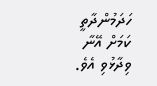ހަދަމުންދާތީ ކަމަށް އޭނާ ވިދާޅުވި އެވެ.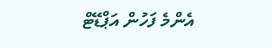އެންމެ ފަހުން އަޕްޑޭޓް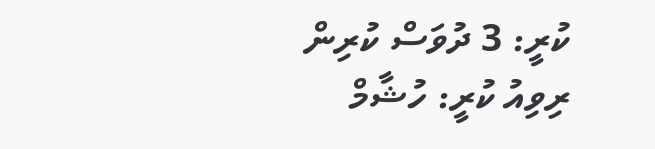ކުރީ: 3 ދުވަސް ކުރިން
ރިވިއު ކުރީ: ހުޝާމް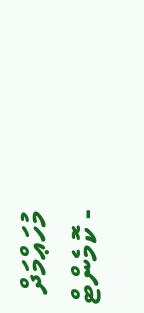މުހަޢްމަދް
- ކޮމެންޓް